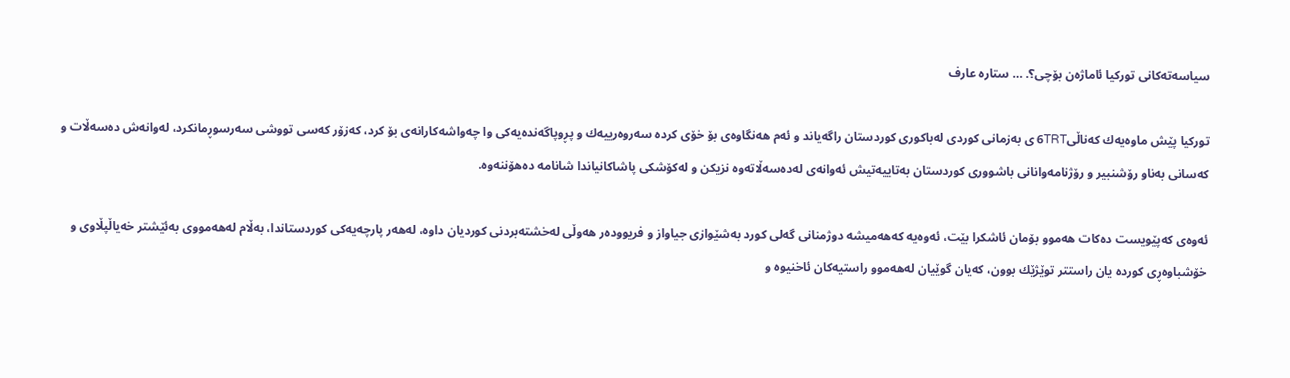سیاسه‌ته‌كانی توركیا ئاماژه‌ن بۆچی؟. … ستاره‌ عارف

توركیا پێش ماوه‌یه‌ك كه‌ناڵی6TRT ی به‌زمانی كوردی له‌باكوری كوردستان راگه‌یاند و ئه‌م هه‌نگاوه‌ی بۆ خۆی كرده‌ سه‌روه‌رییه‌ك و پڕوپاگه‌نده‌یه‌كی وا چه‌واشه‌كارانه‌ی بۆ كرد، كه‌زۆر كه‌سی تووشی سه‌رسوڕمانكرد، له‌وانه‌ش ده‌سه‌ڵات و كه‌سانی به‌ناو رۆشنبیر و رۆژنامه‌وانانی باشووری كوردستان به‌تاییه‌تیش ئه‌وانه‌ی له‌ده‌سه‌ڵاته‌وه‌ نزیكن و له‌كۆشكی پاشاكانیاندا شانامه‌ ده‌هۆننه‌وه‌.

ئه‌وه‌ی كه‌پێویست ده‌كات هه‌موو بۆمان ئاشكرا بێت، ئه‌وه‌یه‌ كه‌هه‌میشه‌ دوژمنانی گه‌لی كورد به‌شێوازی جیاواز و فریووده‌ر هه‌وڵی له‌خشته‌بردنی كوردیان داوه‌، له‌هه‌ر پارچه‌یه‌كی كوردستاندا، به‌ڵام له‌هه‌مووی به‌ئێشتر خه‌یاڵپڵاوی و خۆشباوه‌ڕی كورده‌ یان راستتر توێژێك بوون، كه‌یان گوێیان له‌هه‌موو راستیه‌كان ئاخنیوه‌ و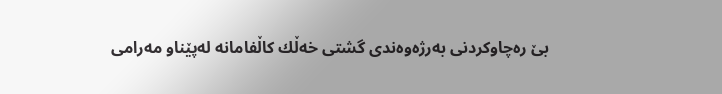بێ ره‌چاوكردنی به‌رژه‌وه‌ندی گشتی خه‌ڵك كاڵفامانه‌ له‌پێناو مه‌رامی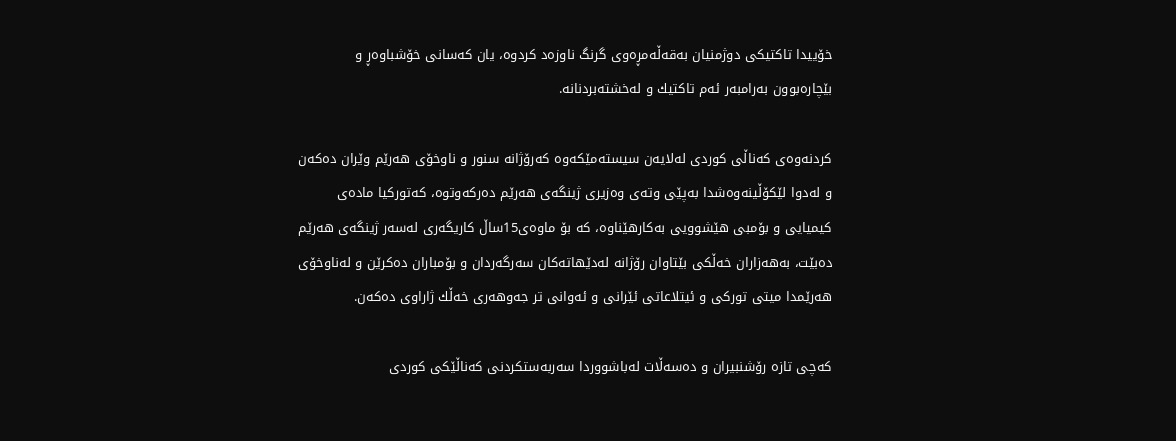خۆییدا تاكتیكی دوژمنیان به‌قه‌ڵه‌مڕه‌وی گرنگ ناوزه‌د كردوه‌، یان كه‌سانی خۆشباوه‌ڕ و بێچاره‌بوون به‌رامبه‌ر ئه‌م تاكتیك و له‌خشته‌بردنانه‌.

كردنه‌وه‌ی كه‌ناڵی كوردی له‌لایه‌ن سیسته‌مێكه‌وه‌ كه‌رۆژانه‌ سنور و ناوخۆی هه‌رێم وێران ده‌كه‌ن و له‌دوا لێكۆڵینه‌وه‌شدا به‌پێی وته‌ی وه‌زیری ژینگه‌ی هه‌رێم ده‌ركه‌وتوه‌، كه‌توركیا ماده‌ی كیمیایی و بۆمبی هێشوویی به‌كارهێناوه‌، كه‌ بۆ ماوه‌ی15ساڵ كاریگه‌ری له‌سه‌ر ژینگه‌ی هه‌رێم ده‌بێت، به‌هه‌زاران خه‌ڵكی بێتاوان رۆژانه‌ له‌دێهاته‌كان سه‌رگه‌ردان و بۆمباران ده‌كرێن و له‌ناوخۆی هه‌رێمدا میتی توركی و ئیتلاعاتی ئێرانی و ئه‌وانی تر جه‌وهه‌ری خه‌ڵك ژاراوی ده‌كه‌ن.

كه‌چی تازه‌ رۆشنبیران و ده‌سه‌ڵات له‌باشووردا سه‌ربه‌ستكردنی كه‌ناڵێكی كوردی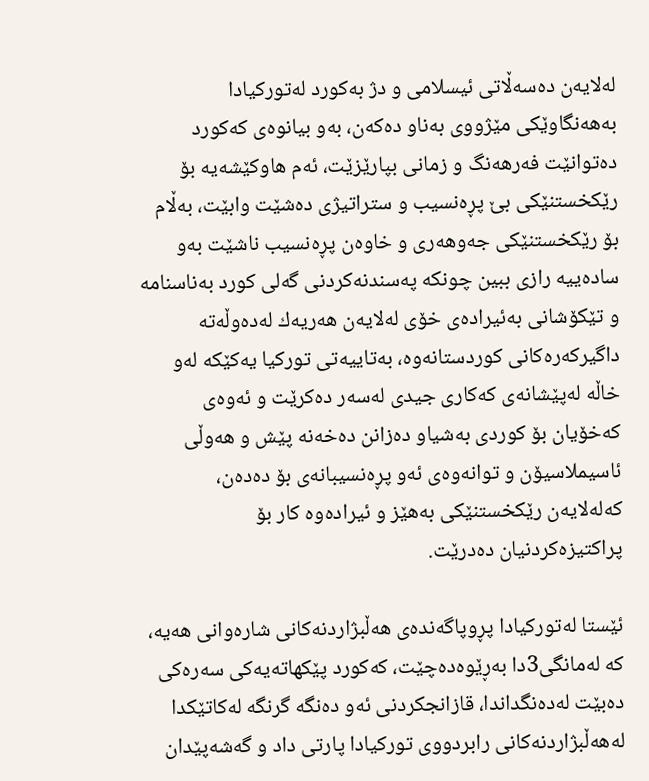له‌لایه‌ن ده‌سه‌ڵاتی ئیسلامی و دژ به‌كورد له‌توركیادا به‌هه‌نگاوێكی مێژووی به‌ناو ده‌كه‌ن، به‌و بیانوه‌ی كه‌كورد ده‌توانێت فه‌رهه‌نگ و زمانی بپارێزێت، ئه‌م هاوكێشه‌یه‌ بۆ رێكخستنێكی بێ پڕه‌نسیب و ستراتیژی ده‌شێت وابێت، به‌ڵام بۆ رێكخستنێكی جه‌وهه‌ری و خاوه‌ن پڕه‌نسیب ناشێت به‌و ساده‌ییه‌ رازی ببین چونكه‌ په‌سندنه‌كردنی گه‌لی كورد به‌ناسنامه‌ و تێكۆشانی به‌ئیراده‌ی خۆی له‌لایه‌ن هه‌ریه‌ك له‌ده‌وڵه‌ته‌ داگیركه‌ره‌كانی كوردستانه‌وه‌، به‌تاییه‌تی توركیا یه‌كێكه‌ له‌و خاڵه‌ له‌پێشانه‌ی كه‌كاری جیدی له‌سه‌ر ده‌كرێت و ئه‌وه‌ی كه‌خۆیان بۆ كوردی به‌شیاو ده‌زانن ده‌خه‌نه‌ پێش و هه‌وڵی ئاسیملاسیۆن و توانه‌وه‌ی ئه‌و پڕه‌نسیبانه‌ی بۆ ده‌ده‌ن، كه‌له‌لایه‌ن رێكخستنێكی به‌هێز و ئیراده‌وه‌ كار بۆ پراكتیزه‌كردنیان ده‌درێت.

ئێستا له‌توركیادا پڕوپاگه‌نده‌ی هه‌ڵبژاردنه‌كانی شاره‌وانی هه‌یه‌، كه‌ له‌مانگی3دا به‌ڕێوه‌ده‌چێت، كه‌كورد پێكهاته‌یه‌كی سه‌ره‌كی ده‌بێت له‌ده‌نگداندا، قازانجكردنی ئه‌و ده‌نگه‌ گرنگه‌ له‌كاتێكدا له‌هه‌ڵبژاردنه‌كانی رابردووی توركیادا پارتی داد و گه‌شه‌پێدان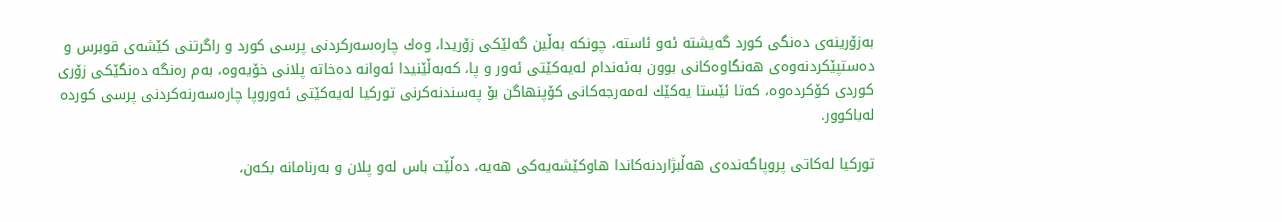به‌زۆرینه‌ی ده‌نگی كورد گه‌یشته‌ ئه‌و ئاسته‌، چونكه‌ به‌ڵین گه‌لێكی زۆریدا، وه‌ك چاره‌سه‌ركردنی پرسی كورد و راگرتنی كێشه‌ی قوبرس و ده‌ستپێكردنه‌وه‌ی هه‌نگاوه‌كانی بوون به‌ئه‌ندام له‌یه‌كێتی ئه‌ور و پا، كه‌به‌ڵێنیدا ئه‌وانه‌ ده‌خاته‌ پلانی خۆیه‌وه‌، به‌م ره‌نگه‌ ده‌نگێكی زۆری كوردی كۆكرده‌وه‌، كه‌تا ئێستا یه‌كێك له‌مه‌رجه‌كانی كۆپنهاگن بۆ په‌سندنه‌كرنی توركیا له‌یه‌كێتی ئه‌وروپا چاره‌سه‌رنه‌كردنی پرسی كورده‌ له‌باكوور.

توركیا له‌كاتی پروپاگه‌نده‌ی هه‌ڵبژاردنه‌كاندا هاوكێشه‌یه‌كی هه‌یه‌، ده‌ڵێت باس له‌و پلان و به‌رنامانه‌ بكه‌ن،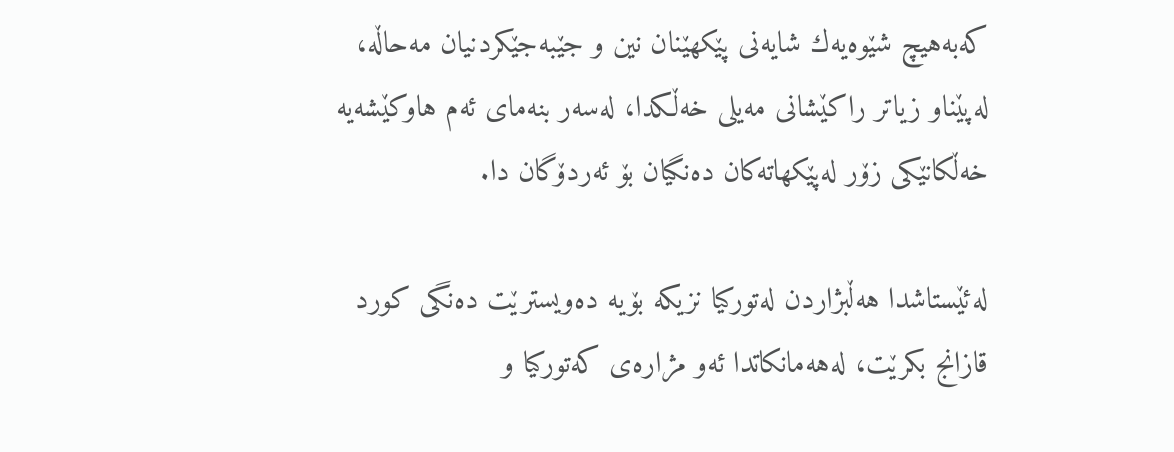كه‌به‌هیچ شێوه‌یه‌ك شایه‌نی پێكهێنان نین و جێبه‌جێكردنیان مه‌حاڵه‌، له‌پێناو زیاتر راكێشانی مه‌یلی خه‌ڵكدا، له‌سه‌ر بنه‌مای ئه‌م هاوكێشه‌یه‌ خه‌ڵكانێكی زۆر له‌پێكهاته‌كان ده‌نگیان بۆ ئه‌ردۆگان دا.

له‌ئێستاشدا هه‌ڵبژاردن له‌توركیا نزیكه‌ بۆیه‌ ده‌ویسترێت ده‌نگی كورد قازانج بكرێت، له‌هه‌مانكاتدا ئه‌و مژاره‌ی كه‌توركیا و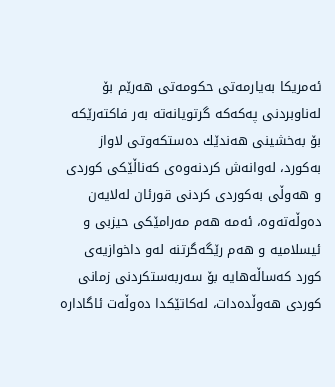ئه‌مریكا به‌یارمه‌تی حكومه‌تی هه‌رێم بۆ له‌ناوبردنی په‌كه‌كه‌ گرتویانه‌ته‌ به‌ر فاكته‌رێكه‌ بۆ به‌خشینی هه‌ندێك ده‌ستكه‌وتی لاواز به‌كورد، له‌وانه‌ش كردنه‌وه‌ی كه‌ناڵێكی كوردی و هه‌وڵی به‌كوردی كردنی قورئان له‌لایه‌ن ده‌وڵه‌ته‌وه‌، ئه‌مه‌ هه‌م مه‌رامێكی حیزبی و ئیسلامیه‌ و هه‌م رێگه‌گرتنه‌ له‌و داخوازیه‌ی كورد كه‌ساڵه‌هایه‌ بۆ سه‌ربه‌ستكردنی زمانی كوردی هه‌وڵده‌دات، له‌كاتێكدا ده‌وڵه‌ت ئاگاداره‌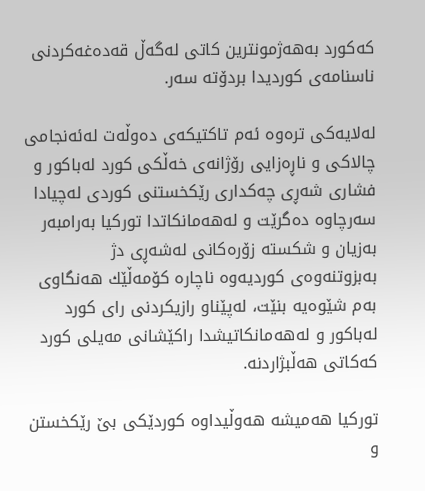كه‌كورد به‌هه‌ژمونترین كاتی له‌گه‌ڵ قه‌ده‌غه‌كردنی ناسنامه‌ی كوردیدا بردۆته‌ سه‌ر.

له‌لایه‌كی تره‌وه‌ ئه‌م تاكتیكه‌ی ده‌وڵه‌ت له‌ئه‌نجامی چالاكی و ناڕه‌زایی رۆژانه‌ی خه‌ڵكی كورد له‌باكور و فشاری شه‌ڕی چه‌كداری رێكخستنی كوردی له‌چیادا سه‌رچاوه‌ ده‌گرێت و له‌هه‌مانكاتدا توركیا به‌رامبه‌ر به‌زیان و شكسته‌ زۆره‌كانی له‌شه‌ڕی دژ به‌بزوتنه‌وه‌ی كوردیه‌وه‌ ناچاره‌ كۆمه‌ڵێك هه‌نگاوی به‌م شێوه‌یه‌ بنێت، له‌پێناو رازیكردنی رای كورد له‌باكور و له‌هه‌مانكاتیشدا راكێشانی مه‌یلی كورد كه‌كاتی هه‌ڵبژاردنه‌.

توركیا هه‌میشه‌ هه‌وڵیداوه‌ كوردێكی بێ رێكخستن و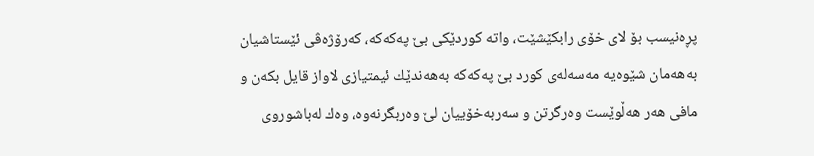پڕه‌نیسب بۆ لای خۆی رابكێشێت، واته‌ كوردێكی بێ په‌كه‌كه‌، كه‌رۆژه‌ڤی ئێستاشیان به‌هه‌مان شێوه‌یه‌ مه‌سه‌له‌ی كورد بێ په‌كه‌كه‌ به‌هه‌ندێك ئیمتیازی لاواز قایل بكه‌ن و مافی هه‌ر هه‌ڵوێست وه‌رگرتن و سه‌ربه‌خۆییان لێ وه‌ربگرنه‌وه‌، وه‌ك له‌باشوروی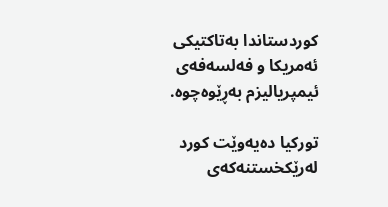كوردستاندا به‌تاكتیكی ئه‌مریكا و فه‌لسه‌فه‌ی ئیمپریالیزم به‌ڕێوه‌چوه‌.

توركیا ده‌یه‌وێت كورد له‌رێكخستنه‌كه‌ی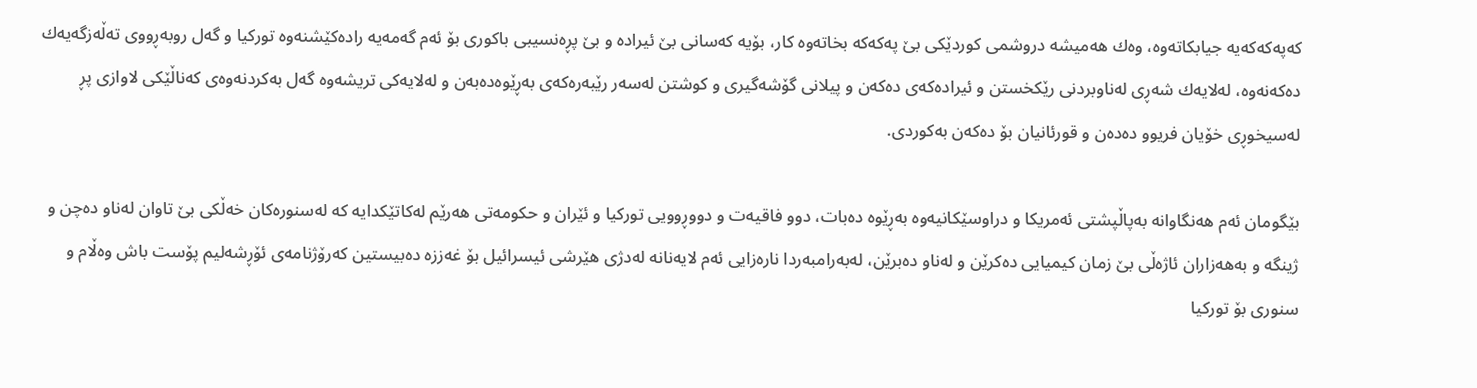كه‌په‌كه‌كه‌یه‌ جیابكاته‌وه‌، وه‌ك هه‌میشه‌ دروشمی كوردێكی بێ په‌كه‌كه‌ بخاته‌وه‌ كار، بۆیه‌ كه‌سانی بێ ئیراده‌ و بێ پڕه‌نسیبی باكوری بۆ ئه‌م گه‌مه‌یه‌ راده‌كێشنه‌وه‌ توركیا و گه‌ل روبه‌ڕووی ته‌ڵه‌زگه‌یه‌ك ده‌كه‌نه‌وه‌، له‌لایه‌ك شه‌ڕی له‌ناوبردنی رێكخستن و ئیراده‌كه‌ی ده‌كه‌ن و پیلانی گۆشه‌گیری و كوشتن له‌سه‌ر رێبه‌ره‌كه‌ی به‌ڕێوه‌ده‌به‌ن و له‌لایه‌كی تریشه‌وه‌ گه‌ل به‌كردنه‌وه‌ی كه‌ناڵێكی لاوازی پڕ له‌سیخوڕی خۆیان فریوو ده‌ده‌ن و قورئانیان بۆ ده‌كه‌ن به‌كوردی.

بێگومان ئه‌م هه‌نگاوانه‌ به‌پاڵپشتی ئه‌مریكا و دراوسێكانیه‌وه‌ به‌ڕێوه‌ ده‌بات، دوو فاقیه‌ت و دووڕوویی توركیا و ئێران و حكومه‌تی هه‌رێم له‌كاتێكدایه‌ كه‌ له‌سنوره‌كان خه‌ڵكی بێ تاوان له‌ناو ده‌چن و ژینگه‌ و به‌هه‌زاران ئاژه‌ڵی بێ زمان كیمیایی ده‌كرێن و له‌ناو ده‌برێن، له‌به‌رامبه‌ردا ناره‌زایی ئه‌م لایه‌نانه‌ له‌دژی هێرشی ئیسرائیل بۆ غه‌ززه‌ ده‌بیستین كه‌رۆژنامه‌ی ئۆڕشه‌لیم پۆست باش وه‌ڵام و سنوری بۆ توركیا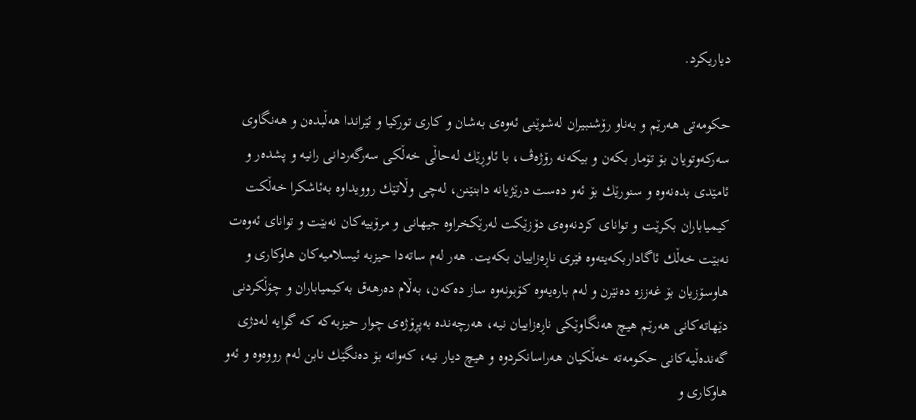دیاریكرد.

حكومه‌تی هه‌رێم و به‌ناو رۆشنبیران له‌شوێنی ئه‌وه‌ی به‌شان و كاری توركیا و ئێراندا هه‌ڵبده‌ن و هه‌نگاوی سه‌ركه‌وتویان بۆ تۆمار بكه‌ن و بیكه‌نه‌ رۆژه‌ڤ، با ئاوڕێك له‌حاڵی خه‌ڵكی سه‌رگه‌ردانی رانیه‌ و پشده‌ر و ئامێدی بده‌نه‌وه‌ و سنورێك بۆ ئه‌و ده‌ست درێژیانه‌ دابنێنن، له‌چی وڵاتێك روویداوه‌ به‌ئاشكرا خه‌ڵكت كیمیاباران بكرێت و توانای كردنه‌وه‌ی دۆزێكت له‌رێكخراوه‌ جیهانی و مرۆییه‌كان نه‌بێت و توانای ئه‌وه‌ت نه‌بێت خه‌ڵك ئاگاداربكه‌یته‌وه‌ فێری ناڕه‌زاییان بكه‌یت. هه‌ر له‌م ساته‌دا حیزبه‌ ئیسلامیه‌كان هاوكاری و هاوسۆزیان بۆ غه‌ززه‌ ده‌نێرن و له‌م باره‌یه‌وه‌ كۆبونه‌وه‌ ساز ده‌كه‌ن، به‌ڵام ده‌رهه‌ق به‌كیمیاباران و چۆڵكردنی دێهاته‌كانی هه‌رێم هیچ هه‌نگاوێكی ناڕه‌زاییان نیه‌، هه‌رچه‌نده‌ به‌پڕۆژه‌ی چوار حیزبه‌كه‌ كه‌ گوایه‌ له‌دژی گه‌نده‌ڵیه‌كانی حكومه‌ته‌ خه‌ڵكیان هه‌راسانكردوه‌ و هیچ دیار نیه‌، كه‌واته‌ بۆ ده‌نگێك نابن له‌م رووه‌وه‌ و ئه‌و هاوكاری و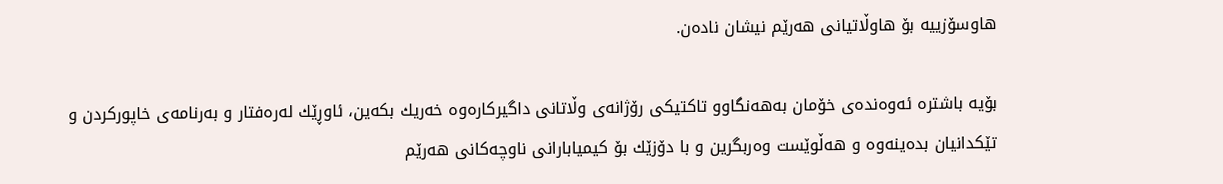هاوسۆزییه‌ بۆ هاوڵاتیانی هه‌رێم نیشان ناده‌ن.

بۆیه‌ باشتره‌ ئه‌وه‌نده‌ی خۆمان به‌هه‌نگاوو تاكتیكی رۆژانه‌ی وڵاتانی داگیركاره‌وه‌ خه‌ریك بكه‌ین، ئاوڕێك له‌ره‌فتار و به‌رنامه‌ی خاپوركردن و تێكدانیان بده‌ینه‌وه‌ و هه‌ڵوێست وه‌ربگرین و با دۆزێك بۆ كیمیابارانی ناوچه‌كانی هه‌رێم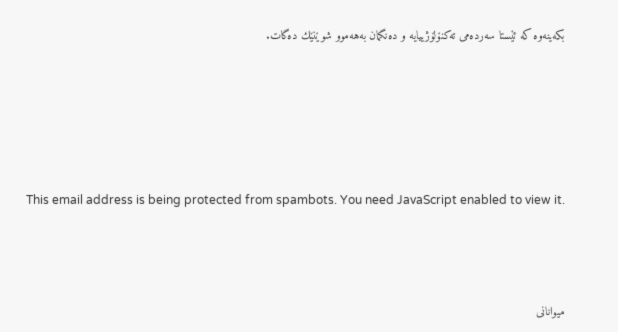بكه‌ینه‌وه‌ كه‌ ئێستا سه‌رده‌می ته‌كنۆلۆژییایه‌ و ده‌نگمان به‌هه‌موو شوێنێك ده‌گات.





This email address is being protected from spambots. You need JavaScript enabled to view it.



میوانانی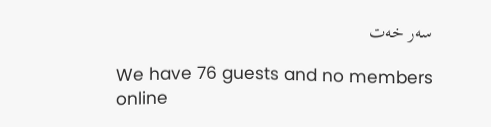سەر خەت

We have 76 guests and no members online